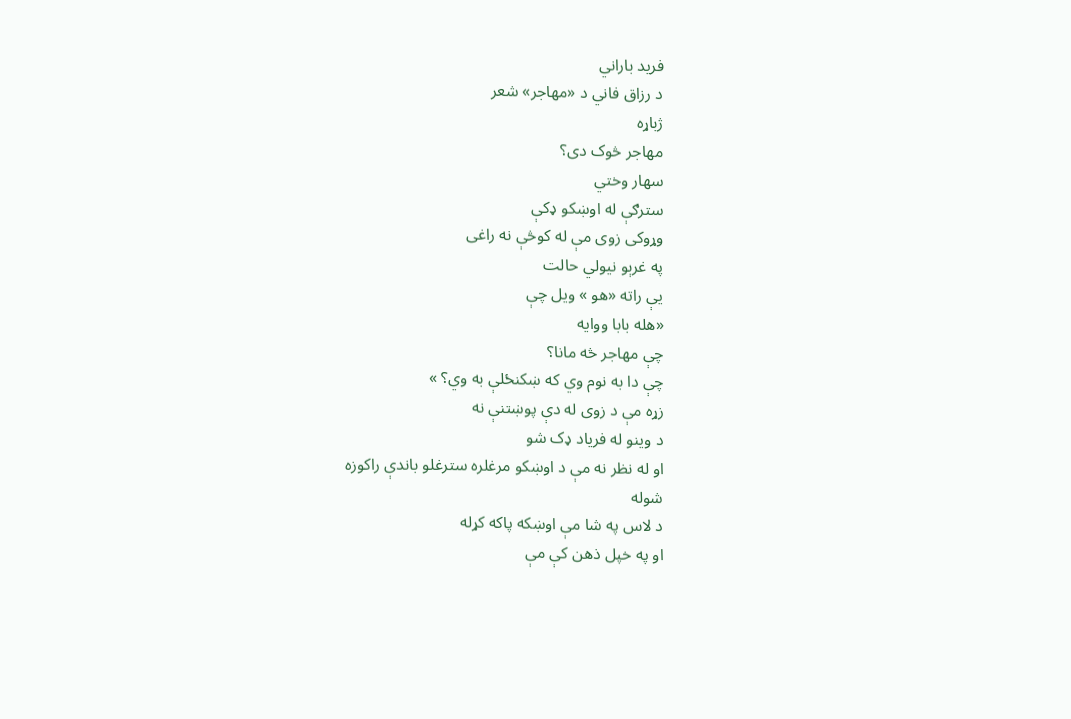فرید باراني
د رزاق فاني د «مهاجر» شعر
ژباړه
مهاجر څوک دی؟
سهار وختي
سترګې له اوښکو ډکې
وړوکی زوی مې له کوڅې نه راغی
په غرېو نیولي حالت
یې راته «هو » ویل چې
«هله بابا ووایه
چې مهاجر څه مانا؟
چې دا به نوم وي که ښکنځلې به وي؟ »
زړه مې د زوی له دې پوښتنې نه
د وينو له فریاد ډک شو
او له نظر نه مې د اوښکو مرغلره سترغلو باندې راکوزه
شوله
د لاس په شا مې اوښکه پاکه کړله
او په خپل ذهن کې مې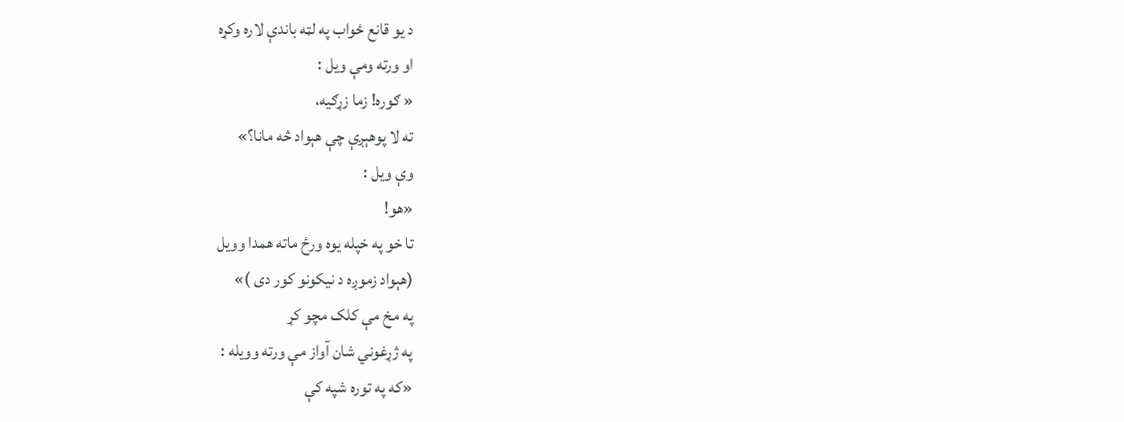د یو قانع ځواب په لټه باندې لاره وکړه
او ورته ومې ویل :
« ګوره! زما زړګیه،
ته لا پوهېږې چې هېواد څه مانا؟»
وې ویل :
«هو!
تا خو په خپله یوه ورځ ماته همدا وويل
(هېواد زموږه د نیکونو کور دی )»
په مخ مې کلک مچو کړ
په ژړغوني شان آواز مې ورته وویله :
«که په توره شپه کې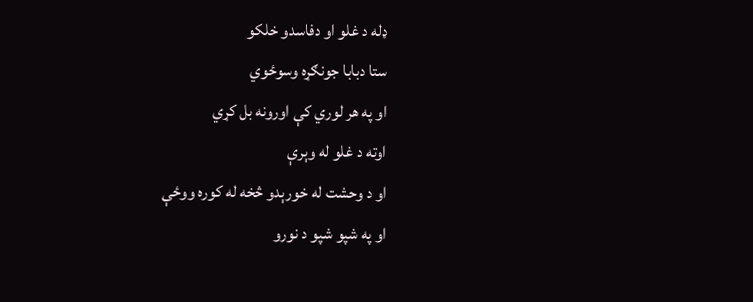ډله د غلو او دفاسدو خلکو
ستا دبابا جونګړه وسوځوي
او په هر لوري کې اورونه بل کړي
اوته د غلو له وېرې
او د وحشت له خورېدو څخه له کوره ووځې
او په شپو شپو د نورو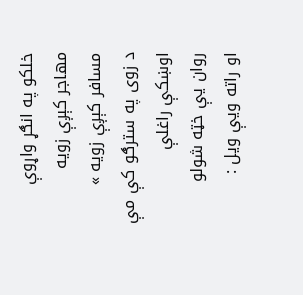خلکو په انګړ واړوې
مهاجر کېږې زویه
مسافر کېږې زویه »
د زوی په سترګو کې مې اوښکې راغلې
روان یې خټه شولو
او راته ویې ویل :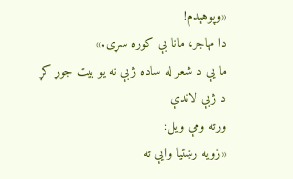«وپوهېدم!
دا مهاجر، مانا بې کوره سړی.»
ما یې د شعر له ساده ژبې نه یو بیت جوړ کړ
د ژبې لاندې
ورته ومې ویل:
«زویه رښتیا وایې ته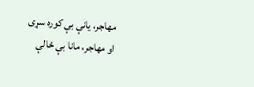مهاجر، یانې بې کوره سړی
او مهاجر، مانا بې ځالې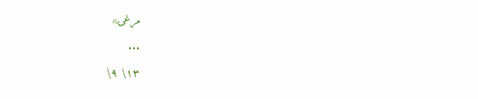مرغۍ»
...
۱۳\ ۹\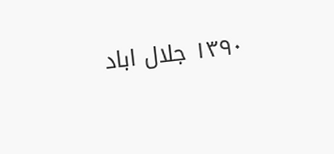۱۳۹۰ جلال اباد